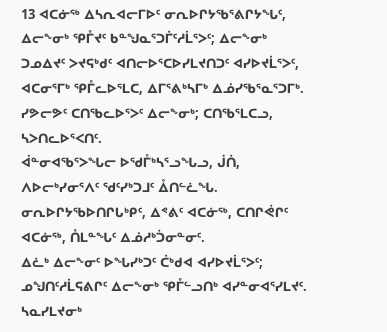13 ᐊᑕᓃᖅ ᐃᓴᕆᐊᓕᒥᐅᑦ ᓂᕆᐅᒋᔭᖃᕐᕕᒋᔭᖓᑦ, ᐃᓕᖕᓂᒃ ᕿᒤᔪᑦ ᑲᓐᖑᓇᕐᑐᒦᑦᓱᒫᕐᐳᑦ; ᐃᓕᖕᓂᒃ ᑐᓄᐃᔪᑦ ᐳᔪᕋᒃᑯᑦ ᐊᑎᓕᐅᕐᑕᐅᓯᒪᔪᑎᑐᑦ ᐊᓯᐅᔪᒫᕐᐳᑦ, ᐊᑕᓂᕐᒥᒃ ᕿᒤᓚᐅᕐᒪᑕ, ᐃᒥᕐᕕᒃᓴᒥᒃ ᐃᓅᓯᖃᕐᓇᕐᑐᒥᒃ.
ᓯᕗᓕᕗᑦ ᑕᑎᖃᓚᐅᕐᐳᑦ ᐃᓕᖕᓂᒃ; ᑕᑎᖃᕐᒪᑕᓗ, ᓴᐳᑎᓚᐅᕐᐸᑎᑦ.
ᐋᓐᓂᐊᖃᕐᐳᖓᓕ ᐅᖁᒤᒃᓴᕐᓗᖓᓗ, ᒎᑏ, ᐱᐅᓕᒃᓯᓂᕐᐱᑦ ᖁᑦᓯᒃᑐᒧᑦ ᐂᑎᓪᓛᖓ.
ᓂᕆᐅᒋᔭᖃᐅᑎᒋᒐᒃᑭᑦ, ᐃᕝᕕᑦ ᐊᑕᓃᖅ, ᑕᑎᒋᕚᒋᑦ ᐊᑕᓃᖅ, ᑍᒪᓐᖓᑦ ᐃᓅᓱᒃᑑᓂᓐᓂᑦ.
ᐃᓛᒃ ᐃᓕᖕᓂᑦ ᐅᖓᓯᒃᑐᑦ ᑖᒃᑯᐊ ᐊᓯᐅᔪᒫᕐᐳᑦ; ᓄᖑᑎᑦᓱᒫᕋᕕᒋᑦ ᐃᓕᖕᓂᒃ ᕿᒤᓪᓗᑎᒃ ᐊᓯᓐᓂᐊᕐᓯᒪᔪᑦ.
ᓴᓇᓯᒪᔪᓂᒃ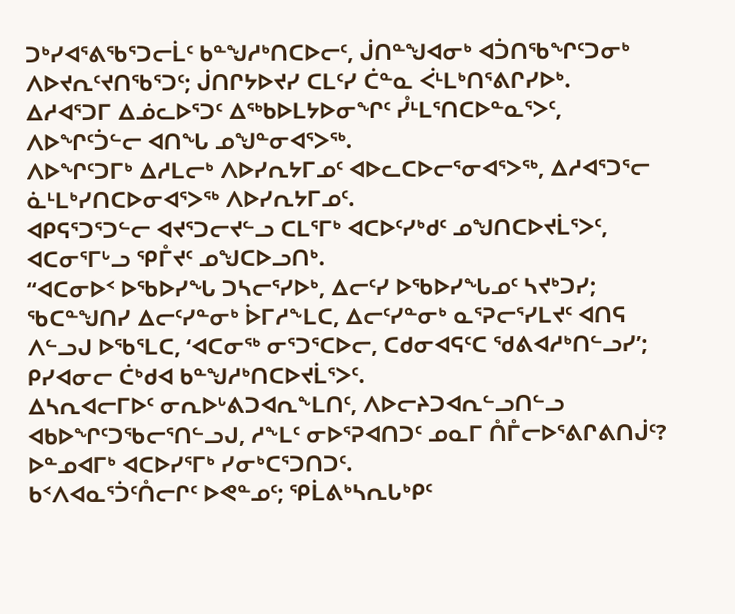ᑐᒃᓯᐊᕐᕕᖃᕐᑐᓕᒫᑦ ᑲᓐᖑᓱᒃᑎᑕᐅᓕᑦ, ᒎᑎᓐᖑᐊᓂᒃ ᐊᑑᑎᖃᖏᑦᑐᓂᒃ ᐱᐅᔪᕆᑦᔪᑎᖃᕐᑐᑦ; ᒎᑎᒋᔭᐅᔪᓯ ᑕᒪᑦᓯ ᑖᓐᓇ ᐹᒻᒪᒃᑎᕐᕕᒋᓯᐅᒃ.
ᐃᓱᐊᕐᑐᒥ ᐃᓅᓚᐅᕐᑐᑦ ᐃᖅᑲᐅᒪᔭᐅᓂᖏᑦ ᓮᒻᒪᕐᑎᑕᐅᓐᓇᕐᐳᑦ, ᐱᐅᖏᑦᑑᓪᓕ ᐊᑎᖓ ᓄᖑᓐᓂᐊᕐᐳᖅ.
ᐱᐅᖏᑦᑐᒥᒃ ᐃᓱᒪᓕᒃ ᐱᐅᓯᕆᔭᒥᓄᑦ ᐊᐅᓚᑕᐅᓕᕐᓂᐊᕐᐳᖅ, ᐃᓱᐊᕐᑐᕐᓕ ᓈᒻᒪᒃᓯᑎᑕᐅᓂᐊᕐᐳᖅ ᐱᐅᓯᕆᔭᒥᓄᑦ.
ᐊᑭᕋᕐᑐᕐᑐᓪᓕ ᐊᔪᕐᑐᓕᔪᓪᓗ ᑕᒪᕐᒥᒃ ᐊᑕᐅᑦᓯᒃᑯᑦ ᓄᖑᑎᑕᐅᔪᒫᕐᐳᑦ, ᐊᑕᓂᕐᒥᒡᓗ ᕿᒤᔪᑦ ᓄᖑᑕᐅᓗᑎᒃ.
“ᐊᑕᓂᐅᑉ ᐅᖃᐅᓯᖓ ᑐᓴᓕᕐᓯᐅᒃ, ᐃᓕᑦᓯ ᐅᖃᐅᓯᖓᓄᑦ ᓴᔪᒃᑐᓯ; ᖃᑕᓐᖑᑎᓯ ᐃᓕᑦᓯᓐᓂᒃ ᐆᒥᓱᖕᒪᑕ, ᐃᓕᑦᓯᓐᓂᒃ ᓇᕐᕈᓕᕐᓯᒪᔪᑦ ᐊᑎᕋ ᐱᓪᓗᒍ ᐅᖃᕐᒪᑕ, ‘ᐊᑕᓂᖅ ᓂᕐᑐᕐᑕᐅᓕ, ᑕᑯᓂᐊᕋᑦᑕ ᖁᕕᐊᓱᒃᑎᓪᓗᓯ’; ᑭᓯᐊᓂᓕ ᑖᒃᑯᐊ ᑲᓐᖑᓱᒃᑎᑕᐅᔪᒫᕐᐳᑦ.
ᐃᓴᕆᐊᓕᒥᐅᑦ ᓂᕆᐅᒡᕕᑐᐊᕆᖕᒪᑎᑦ, ᐱᐅᓕᔨᑐᐊᕆᓪᓗᑎᓪᓗ ᐊᑲᐅᖏᑦᑐᖃᓕᕐᑎᓪᓗᒍ, ᓱᖕᒪᑦ ᓂᐅᕐᕈᐊᑎᑐᑦ ᓄᓇᒥ ᑍᒤᓕᐅᕐᕕᒋᕕᑎᒎᑦ? ᐅᓐᓄᐊᒥᒃ ᐊᑕᐅᓯᕐᒥᒃ ᓯᓂᒃᑕᕐᑐᑎᑐᑦ.
ᑲᑉᐱᐊᓇᕐᑑᑦᑍᓕᒋᑦ ᐅᕙᓐᓄᑦ; ᕿᒫᕕᒃᓴᕆᒐᒃᑭᑦ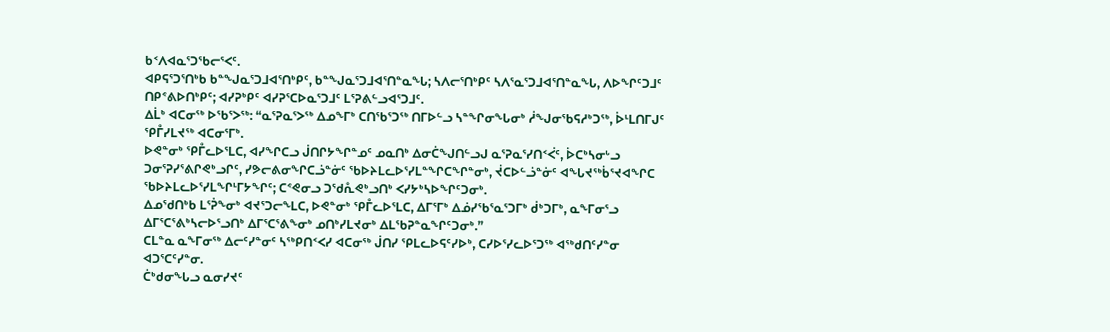ᑲᑉᐱᐊᓇᕐᑐᖃᓕᕐᐸᑦ.
ᐊᑭᕋᕐᑐᕐᑎᒃᑲ ᑲᓐᖑᓇᕐᑐᒧᐊᕐᑎᒃᑭᑦ, ᑲᓐᖑᓇᕐᑐᒧᐊᕐᑎᓐᓇᖓ; ᓴᐱᓕᕐᑎᒃᑭᑦ ᓴᐱᕐᓇᕐᑐᒧᐊᕐᑎᓐᓇᖓ, ᐱᐅᖏᑦᑐᒧᑦ ᑎᑭᕝᕕᐅᑎᒃᑭᑦ; ᐊᓯᕈᒃᑭᑦ ᐊᓯᕈᕐᑕᐅᓇᕐᑐᒧᑦ ᒪᕐᕈᕕᓪᓗᐊᕐᑐᒧᑦ.
ᐃᒫᒃ ᐊᑕᓂᖅ ᐅᖃᕐᐳᖅ: “ᓇᕐᕈᓇᕐᐳᖅ ᐃᓄᖕᒥᒃ ᑕᑎᖃᕐᑐᖅ ᑎᒥᐅᓪᓗ ᓴᓐᖏᓂᖓᓂᒃ ᓲᖑᓂᖃᕋᓱᒃᑐᖅ, ᐆᒻᒪᑎᒥᒍᑦ ᕿᒤᓯᒪᔪᖅ ᐊᑕᓂᕐᒥᒃ.
ᐅᕙᓐᓂᒃ ᕿᒤᓚᐅᕐᒪᑕ, ᐊᓯᖏᑕᓗ ᒎᑎᒋᔭᖏᓐᓄᑦ ᓄᓇᑎᒃ ᐃᓂᑖᖑᑎᓪᓗᒍ ᓇᕐᕈᓇᕐᓯᑎᑉᐹᑦ, ᐆᑕᒃᓴᓂᒡᓗ ᑐᓂᕐᕈᓯᕐᕕᒋᕙᒃᓗᒋᑦ, ᓯᕗᓕᕕᓂᖏᑕᓘᓐᓃᑦ ᖃᐅᔨᒪᓚᐅᕐᓯᒪᓐᖏᑕᖏᓐᓂᒃ, ᔫᑕᐅᓪᓘᓐᓃᑦ ᐊᖓᔪᖅᑳᕐᔪᐊᖏᑕ ᖃᐅᔨᒪᓚᐅᕐᓯᒪᖏᒻᒥᔭᖏᑦ; ᑕᕝᕙᓂᓗ ᑐᖁᕅᕙᒃᓗᑎᒃ ᐸᓯᔭᒃᓴᐅᖏᑦᑐᓂᒃ.
ᐃᓄᖁᑎᒃᑲ ᒪᕐᕉᖕᓂᒃ ᐊᔪᕐᑐᓕᖕᒪᑕ, ᐅᕙᓐᓂᒃ ᕿᒤᓚᐅᕐᒪᑕ, ᐃᒥᕐᒥᒃ ᐃᓅᓯᖃᕐᓇᕐᑐᒥᒃ ᑰᒃᑐᒥᒃ, ᓇᖕᒥᓂᕐᓗ ᐃᒥᕐᑕᕐᕕᒃᓴᓕᐅᕐᓗᑎᒃ ᐃᒥᕐᑕᕐᕕᖕᓂᒃ ᓄᑎᒃᓯᒪᔪᓂᒃ ᐃᒪᖃᕈᓐᓇᖏᑦᑐᓂᒃ.”
ᑕᒪᓐᓇ ᓇᖕᒥᓂᖅ ᐃᓕᑦᓯᓐᓂᑦ ᓴᖅᑭᑎᑉᐸᓯ ᐊᑕᓂᖅ ᒎᑎᓯ ᕿᒪᓚᐅᕋᑦᓯᐅᒃ, ᑕᓯᐅᕐᓯᓚᐅᕐᑐᖅ ᐊᖅᑯᑎᑦᓯᓐᓂ ᐊᑐᕐᑕᑦᓯᓐᓂ.
ᑖᒃᑯᓂᖓᓗ ᓇᓂᓯᔪᑦ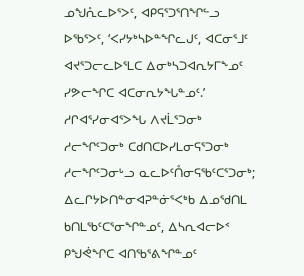ᓄᖑᕅᓚᐅᕐᐳᑦ, ᐊᑭᕋᕐᑐᕐᑎᖏᓪᓗ ᐅᖃᕐᐳᑦ, ‘ᐸᓯᔭᒃᓴᐅᓐᖏᓚᒍᑦ, ᐊᑕᓂᕐᒧᑦ ᐊᔪᕐᑐᓕᓚᐅᕐᒪᑕ ᐃᓂᒃᓴᑐᐊᕆᔭᒥᖕᓄᑦ ᓯᕗᓕᖏᑕ ᐊᑕᓂᕆᔭᖓᓐᓄᑦ.’
ᓱᒋᐊᕐᓯᓂᐊᕐᐳᖓ ᐱᔪᒫᕐᑐᓂᒃ ᓱᓕᖏᑦᑐᓂᒃ ᑕᑯᑎᑕᐅᓯᒪᓂᕋᕐᑐᓂᒃ ᓱᓕᖏᑦᑐᓂᒡᓗ ᓇᓚᐅᑦᑍᓂᕋᖃᑦᑕᕐᑐᓂᒃ; ᐃᓚᒋᔭᐅᑎᓐᓂᐊᕈᓐᓃᕐᐸᒃᑲ ᐃᓄᖁᑎᒪ ᑲᑎᒪᖃᑦᑕᕐᓂᖏᓐᓄᑦ, ᐃᓴᕆᐊᓕᐅᑉ ᑭᖑᕚᖏᑕ ᐊᑎᖃᕐᕕᖏᓐᓄᑦ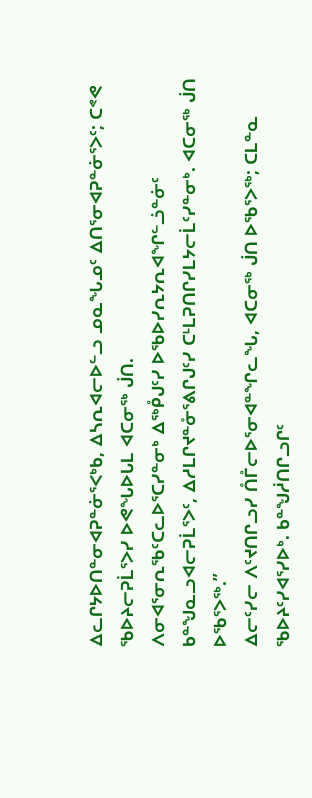ᐃᓚᒋᔭᐅᑎᓐᓂᐊᕈᓐᓃᕐᐸᒃᑲ, ᐃᓴᕆᐊᓕᐅᓪᓗ ᓄᓇᖓᓄᑦ ᐃᑎᕐᓂᐊᕈᓐᓃᕐᐳᑦ; ᑕᕝᕙ ᖃᐅᔨᓕᕈᒫᕐᐳᓯ ᐅᕙᖓᐅᒐᒪ ᐊᑕᓂᖅ ᒎᑎ.
ᐱᓂᐊᕐᓂᕆᖃᑦᑕᓚᐅᕐᑕᓯᓐᓂᒃ ᐃᖅᑬᒍᑦᓯ ᐅᖃᐅᓯᕆᔭᕆᐊᖏᓪᓘᓐᓃᑦ ᑲᓐᖑᓇᓗᐊᓕᕈᒫᕐᐳᑦ, ᐃᓱᒪᒋᔪᓐᓁᕐᕕᒋᒍᑦᓯ ᑕᒻᒪᕈᑎᒋᓯᒪᔭᓕᒫᑦᓯᓐᓂᒃ. ᐊᑕᓂᖅ ᒎᑎ ᐅᖃᕐᐳᖅ.”
ᐃᓕᑦᓯᓕ ᐱᑦᔪᑎᒋᓗᓯ ᑍᒤᓕᐅᕐᓂᐊᓐᖏᓚᖓ, ᐊᑕᓂᖅ ᒎᑎ ᐅᖃᕐᐳᖅ; ᑕᒪᓐᓇ ᖃᐅᔨᑦᓯᐊᕐᓯᐅᒃ. ᑲᓐᖑᓲᑎᒋᓗᒋᑦ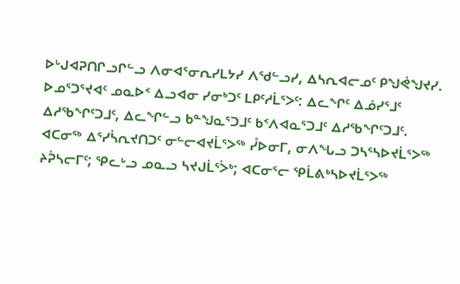ᐅᒡᒍᐊᕈᑎᒋᓗᒋᓪᓗ ᐱᓂᐊᕐᓂᕆᓯᒪᔭᓯ ᐱᖁᓪᓗᓯ, ᐃᓴᕆᐊᓕᓄᑦ ᑭᖑᕚᖑᔪᓯ.
ᐅᓄᕐᑐᕐᔪᐊᑦ ᓄᓇᐅᑉ ᐃᓗᐊᓂ ᓯᓂᒃᑐᑦ ᒪᑭᑦᓱᒫᕐᐳᑦ: ᐃᓚᖏᑦ ᐃᓅᓯᕐᒧᑦ ᐃᓱᖃᖏᑦᑐᒧᑦ, ᐃᓚᖏᓪᓗ ᑲᓐᖑᓇᕐᑐᒧᑦ ᑲᑉᐱᐊᓇᕐᑐᒧᑦ ᐃᓱᖃᖏᑦᑐᒧᑦ.
ᐊᑕᓂᖅ ᐃᕐᓯᓵᕆᔪᑎᑐᑦ ᓂᓪᓕᐊᔪᒫᕐᐳᖅ ᓮᐅᓂᒥ, ᓂᐱᖓᓗ ᑐᓴᕐᓴᐅᔪᒫᕐᐳᖅ ᔨᕉᓴᓕᒥᑦ; ᕿᓚᒡᓗ ᓄᓇᓗ ᓴᔪᒍᒫᕐᐴᒃ; ᐊᑕᓂᕐᓕ ᕿᒫᕕᒃᓴᐅᔪᒫᕐᐳᖅ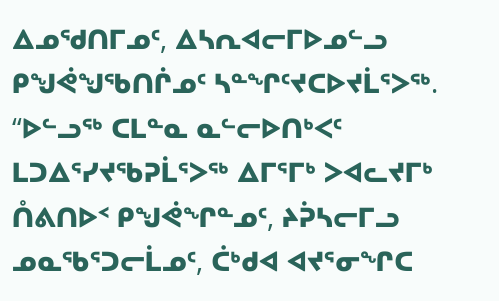ᐃᓄᖁᑎᒥᓄᑦ, ᐃᓴᕆᐊᓕᒥᐅᓄᓪᓗ ᑭᖑᕚᖑᖃᑎᒌᓄᑦ ᓴᓐᖏᑦᔪᑕᐅᔪᒫᕐᐳᖅ.
“ᐅᓪᓗᖅ ᑕᒪᓐᓇ ᓇᓪᓕᐅᑎᒃᐸᑦ ᒪᑐᐃᕐᓯᔪᖃᕈᒫᕐᐳᖅ ᐃᒥᕐᒥᒃ ᐳᐊᓚᔪᒥᒃ ᑍᕕᑎᐅᑉ ᑭᖑᕚᖏᓐᓄᑦ, ᔨᕉᓴᓕᒥᓗ ᓄᓇᖃᕐᑐᓕᒫᓄᑦ, ᑖᒃᑯᐊ ᐊᔪᕐᓂᖏᑕ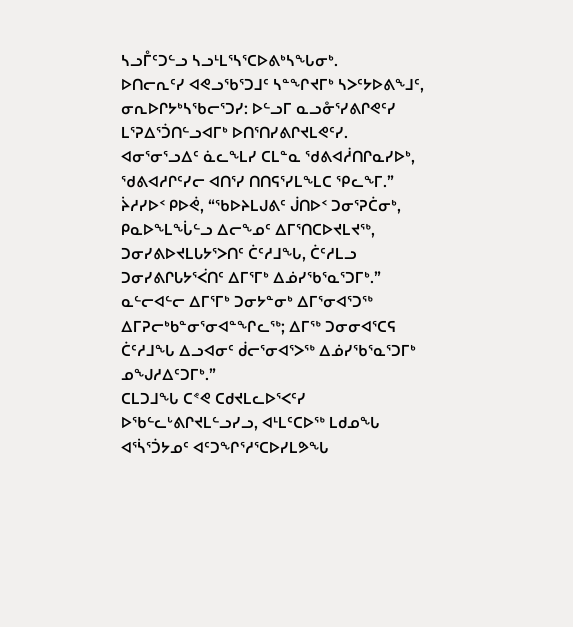ᓴᓗᒤᑦᑐᓪᓗ ᓴᓗᒻᒪᕐᓴᕐᑕᐅᕕᒃᓴᖓᓂᒃ.
ᐅᑎᓕᕆᑦᓯ ᐊᕙᓗᖃᕐᑐᒧᑦ ᓴᓐᖏᔪᒥᒃ ᓴᐳᑦᔭᐅᕕᖕᒧᑦ, ᓂᕆᐅᒋᔭᒃᓴᖃᓕᕐᑐᓯ: ᐅᓪᓗᒥ ᓇᓗᓁᕐᓯᕕᒋᕙᑦᓯ ᒪᕐᕈᐃᕐᑑᑎᓪᓗᐊᒥᒃ ᐅᑎᕐᑎᓯᕕᒋᔪᒪᕙᑦᓯ.
ᐊᓂᕐᓂᕐᓗᐃᑦ ᓈᓚᖕᒪᓯ ᑕᒪᓐᓇ ᖁᕕᐊᓲᑎᒋᓇᓯᐅᒃ, ᖁᕕᐊᓱᒋᑦᓯᓕ ᐊᑎᕐᓯ ᑎᑎᕋᕐᓯᒪᖕᒪᑕ ᕿᓚᖕᒥ.”
ᔩᓱᓯᐅᑉ ᑭᐅᕚ, “ᖃᐅᔨᒪᒍᕕᑦ ᒎᑎᐅᑉ ᑐᓂᕐᕈᑖᓂᒃ, ᑭᓇᐅᖕᒪᖔᓪᓗ ᐃᓕᖕᓄᑦ ᐃᒥᕐᑎᑕᐅᔪᒪᔪᖅ, ᑐᓂᓯᕕᐅᔪᒪᒐᔭᕐᐳᑎᑦ ᑖᑦᓱᒧᖓ, ᑖᑦᓱᒪᓗ ᑐᓂᓯᕕᒋᒐᔭᕐᐹᑎᑦ ᐃᒥᕐᒥᒃ ᐃᓅᓯᖃᕐᓇᕐᑐᒥᒃ.”
ᓇᓪᓕᐊᓪᓕ ᐃᒥᕐᒥᒃ ᑐᓂᔭᓐᓂᒃ ᐃᒥᕐᓂᐊᕐᑐᖅ ᐃᒥᕈᓕᒃᑲᓐᓂᕐᓂᐊᓐᖏᓚᖅ; ᐃᒥᖅ ᑐᓂᓂᐊᕐᑕᕋ ᑖᑦᓱᒧᖓ ᐃᓗᐊᓂᑦ ᑰᓕᕐᓂᐊᕐᐳᖅ ᐃᓅᓯᖃᕐᓇᕐᑐᒥᒃ ᓄᖑᓱᐃᑦᑐᒥᒃ.”
ᑕᒪᑐᒧᖓ ᑕᕝᕙ ᑕᑯᔪᒪᓚᐅᕐᐸᑦᓯ ᐅᖃᓪᓚᒡᕕᒋᔪᒪᓪᓗᓯᓗ, ᐊᒻᒪᑦᑕᐅᖅ ᒪᑯᓄᖓ ᐊᕐᓵᕐᑑᔭᓄᑦ ᐊᑦᑐᖏᕐᓱᕐᑕᐅᓯᒪᕗᖓ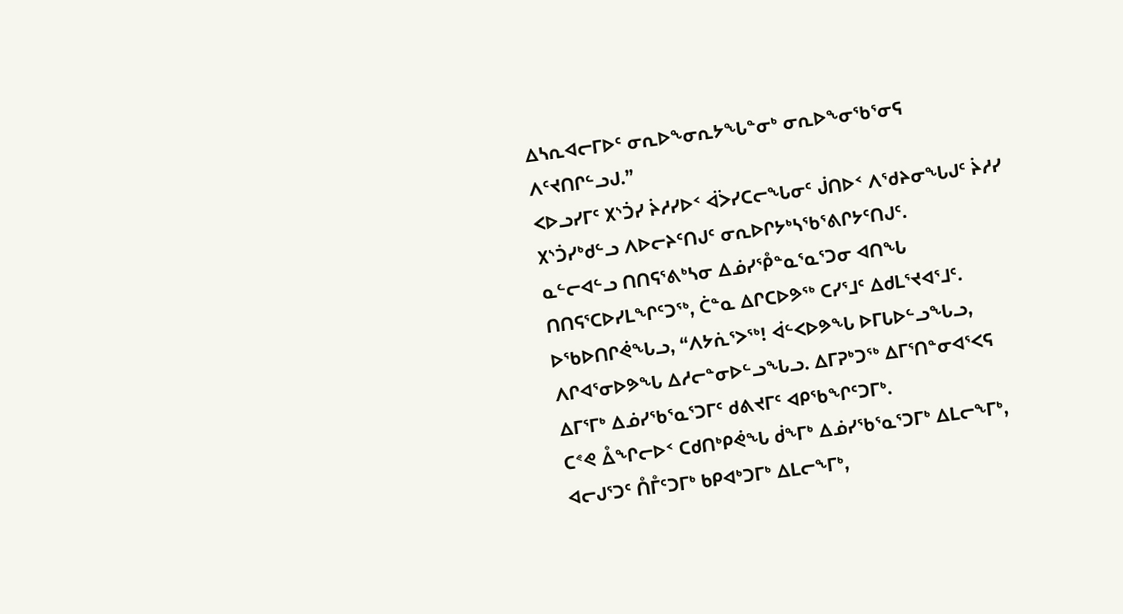ᐃᓴᕆᐊᓕᒥᐅᑦ ᓂᕆᐅᖕᓂᕆᔭᖓᓐᓂᒃ ᓂᕆᐅᖕᓂᖃᕐᓂᕋ ᐱᑦᔪᑎᒋᓪᓗᒍ.”
ᐸᐅᓗᓯᒥᑦ ᙭ᔅᑑᓯ ᔩᓱᓯᐅᑉ ᐋᐴᓯᑕᓕᖓᓂᑦ ᒎᑎᐅᑉ ᐱᖁᔨᓂᖓᒍᑦ ᔩᓱᓯ ᙭ᔅᑑᓯᒃᑯᓪᓗ ᐱᐅᓕᔨᑦᑎᒍᑦ ᓂᕆᐅᒋᔭᒃᓴᖃᕐᕕᒋᔭᑦᑎᒍᑦ.
ᓇᓪᓕᐊᓪᓗ ᑎᑎᕋᕐᕕᒃᓴᓂ ᐃᓅᓯᕾᓐᓇᕐᓇᕐᑐᓂ ᐊᑎᖓ ᑎᑎᕋᕐᑕᐅᓯᒪᖏᑦᑐᖅ, ᑖᓐᓇ ᐃᒋᑕᐅᕗᖅ ᑕᓯᕐᒧᑦ ᐃᑯᒪᕐᔪᐊᕐᒧᑦ.
ᐅᖃᐅᑎᒋᕚᖓᓗ, “ᐱᔭᕇᕐᐳᖅ! ᐋᓪᐸᐅᕗᖓ ᐅᒥᒐᐅᓪᓗᖓᓗ, ᐱᒋᐊᕐᓂᐅᕗᖓ ᐃᓱᓕᓐᓂᐅᓪᓗᖓᓗ. ᐃᒥᕈᒃᑐᖅ ᐃᒥᕐᑎᓐᓂᐊᕐᐸᕋ ᐃᒥᕐᒥᒃ ᐃᓅᓯᖃᕐᓇᕐᑐᒥᑦ ᑯᕕᔪᒥᑦ ᐊᑭᖃᖏᑦᑐᒥᒃ.
ᑕᕝᕙ ᐂᖏᓕᐅᑉ ᑕᑯᑎᒃᑭᕚᖓ ᑰᖕᒥᒃ ᐃᓅᓯᖃᕐᓇᕐᑐᒥᒃ ᐃᒪᓕᖕᒥᒃ, ᐊᓕᒍᕐᑐᑦ ᑍᒤᑦᑐᒥᒃ ᑲᑭᐊᒃᑐᒥᒃ ᐃᒪᓕᖕᒥᒃ,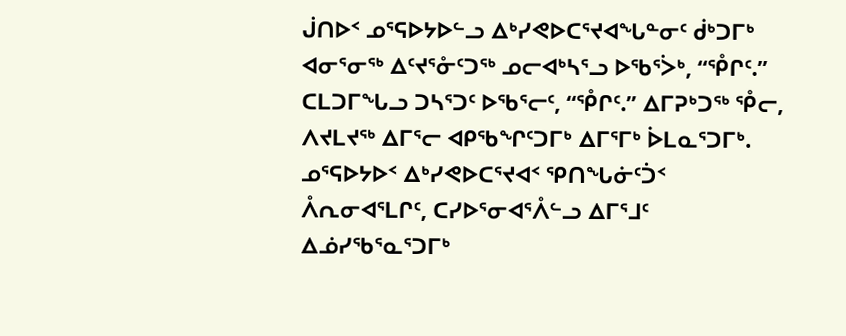ᒎᑎᐅᑉ ᓄᕐᕋᐅᔭᐅᓪᓗ ᐃᒃᓯᕙᐅᑕᕐᔪᐊᖓᓐᓂᑦ ᑰᒃᑐᒥᒃ
ᐊᓂᕐᓂᖅ ᐃᑦᔪᕐᓁᑦᑐᖅ ᓄᓕᐊᒃᓴᕐᓗ ᐅᖃᕐᐴᒃ, “ᕾᒋᑦ.” ᑕᒪᑐᒥᖓᓗ ᑐᓴᕐᑐᑦ ᐅᖃᕐᓕᑦ, “ᕾᒋᑦ.” ᐃᒥᕈᒃᑐᖅ ᕾᓕ, ᐱᔪᒪᔪᖅ ᐃᒥᕐᓕ ᐊᑭᖃᖏᑦᑐᒥᒃ ᐃᒥᕐᒥᒃ ᐆᒪᓇᕐᑐᒥᒃ.
ᓄᕐᕋᐅᔭᐅᑉ ᐃᒃᓯᕙᐅᑕᕐᔪᐊᑉ ᕿᑎᖓᓃᑦᑑᑉ ᐰᕆᓂᐊᕐᒪᒋᑦ, ᑕᓯᐅᕐᓂᐊᕐᐰᓪᓗ ᐃᒥᕐᒧᑦ ᐃᓅᓯᖃᕐᓇᕐᑐᒥᒃ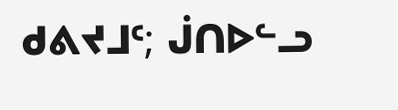ᑯᕕᔪᒧᑦ; ᒎᑎᐅᓪᓗ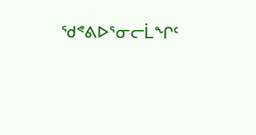ᖁᕝᕕᐅᕐᓂᓕᒫᖏᑦ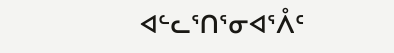ᐊᓪᓚᕐᑎᕐᓂᐊᕐᐰᑦ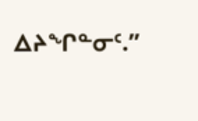ᐃᔨᖏᓐᓂᑦ.”